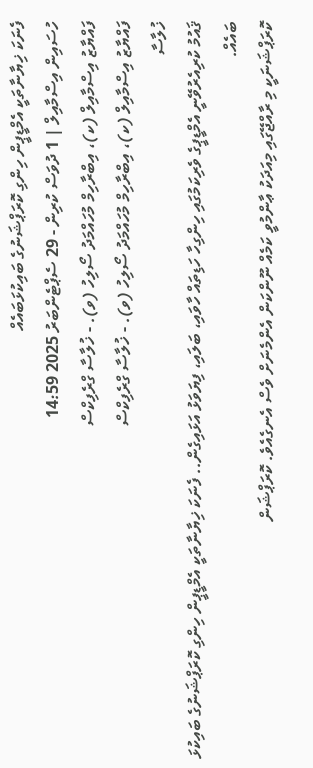ފެނަކަ ޚިޔާނާތަކީ އެމްޑީޕީން ހިންގި ކޮރަޕްޝަނުގެ ބައިކުޅަބައެއް
ހުސައިން އިސްމާއިލް | 1 ދުވަސް ކުރިން - 29 ސެޕްޓެންބަރު 2025 14:59
ފައްޔާޒު އިސްމާއިލް (ކ)، އިބްރާހިމް މުހައްމަދު ސޯލިހު (ވ). - ޚުލާސާ ގްރެފިކްސް
ފައްޔާޒު އިސްމާއިލް (ކ)، އިބްރާހިމް މުހައްމަދު ސޯލިހު (ވ). - ޚުލާސާ ގްރެފިކްސް
ޚުލާސާ
ޤައުމު ކުރިއެރުވޭނީ އެމްޑީޕީގެ ވެރިކަމުގައި ހިންގިހާ ހަޑިތައް ހާވައި، ބަލައި، ފިޔަވަޅު އަޅައިގެން.. ފެނަކަ ޚިޔާނާތަކީ އެމްޑީޕީން ހިންގި ކޮރަޕްޝަނުގެ ބައިކުޅަ ބައެއް.
ކޮރަޕްޝަނަކީ މި ރާއްޖޭގައި މިއަދަކު ޢާންމުވީ ކަމެއް ނޫންކަން އެންމެނަށް ވެސް އެނގެއެވެ. ކޮރަޕްޝަން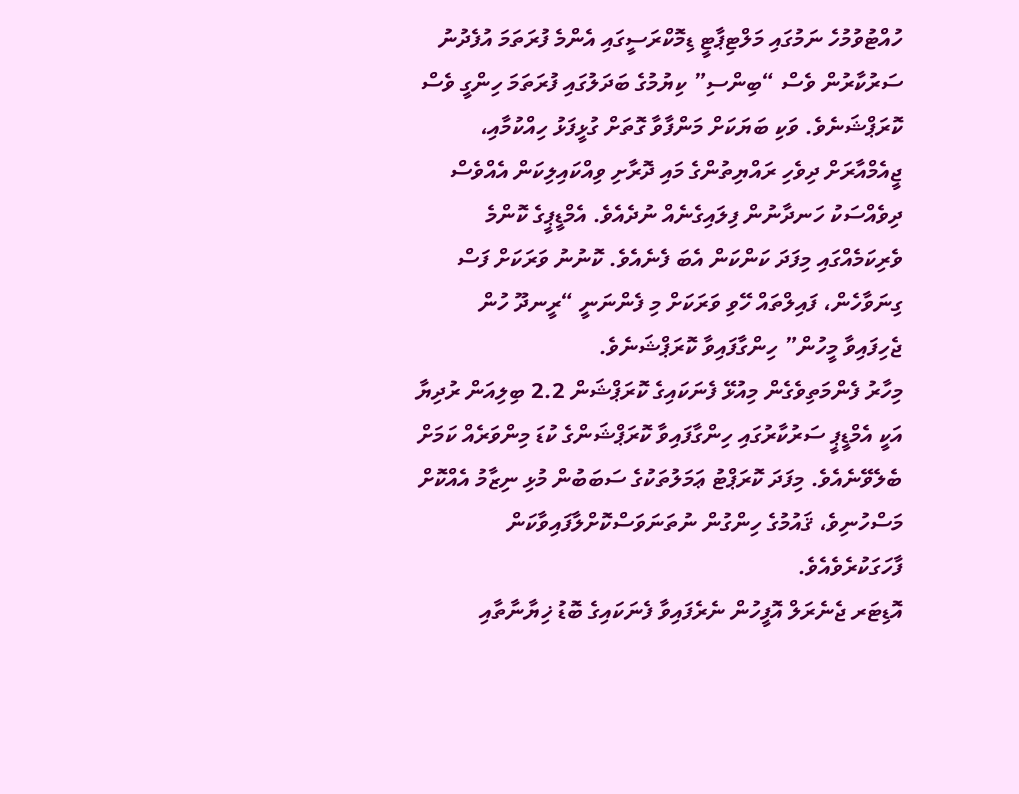ހުއްޓުވުމުހެ ނަމުގައި މަލްޓިޕާޓީ ޑިމޮކްރަސީގައި އެންމެ ފުރަތަމަ އުފެދުނު ސަރުކާރުން ވެސް “ބިންސި” ކިޔުމުގެ ބަދަލުގައި ފުރަތަމަ ހިންގީ ވެސް ކޮރަޕްޝަނެވެ. ވަކި ބަޔަކަށް މަންފާވާ ގޮތަށް ގުޅީފަޅު ހިއްކުމާއި، ޖީއެމްއާރަށް ދިވެހި ރައްޔިތުންގެ މައި ދޮރާށި ވިއްކައިލިކަން އެއްވެސް ދިވެއްސަކު ހަނދާނުން ފިލައިގެނެއް ނުދެއެވެ. އެމްޑީޕީގެ ކޮންމެ ވެރިކަމެއްގައި މިފަދަ ކަންކަން އެބަ ފެނެއެވެ. ކޮނުނު ވަރަކަށް ފަސް ގިނަވާހެން، ފައިލްތައް ހޭވި ވަރަކަށް މި ފެންނަނީ “ރީނދޫ ހުން ޖެހިފައިވާ މީހުން” ހިންގާފައިވާ ކޮރަޕްޝަނެވެ.
މިހާރު ފެންމަތިވެގެން މިއުޅޭ ފެނަކައިގެ ކޮރަޕްޝަން 2.2 ބިލިއަން ރުދިޔާ އަކީ އެމްޑީޕީ ސަރުކާރުގައި ހިންގާފައިވާ ކޮރަޕްޝަންގެ ކުޑަ މިންވަރެއް ކަމަށް ބެލެވޭނެއެވެ. މިފަދަ ކޮރަޕްޓު ޢަމަލުތަކުގެ ސަބަބުން މުޅި ނިޒާމު އެއްކޮށް މަސްހުނިވެ، ޤައުމުގެ ހިންގުން ނުތަނަވަސްކޮށްލާފައިވާކަން ފާހަގަކުރެވެއެވެ.
އޮޑިޓަރ ޖެނެރަލް އޮފީހުން ނެރެފައިވާ ފެނަކައިގެ ބޮޑު ޚިޔާނާތާއި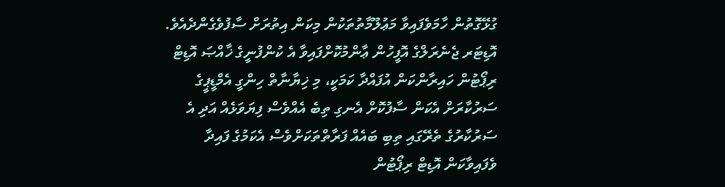ގުޅޭގޮތުން ހާމަވެފައިވާ މަޢުލޫމާތުތަކުން މިކަން އިތުރަށް ސާފުވެގެންދެއެވެ. އޮޑިޓަރ ޖެނެރަލްގެ އޮފީހުން ޢާންމުކޮށްފައިވާ އެ ކުންފުނީގެ ޚާއްޞަ އޮޑިޓް ރިޕޯޓުން ހައިރާންކަން އުފައްދާ ކަމަކީ، މި ޚިޔާނާތް ހިންގީ އެމްޑީޕީގެ ސަރުކާރަށް އެކަން ސާފުކޮށް އެނގި ތިބެ އެއްވެސް ފިޔަވަޅެއް އަދި އެ ސަރުކާރުގެ ތެރޭގައި ތިބި ބައެއް ފަރާތްތަކަށްވެސް އެކަމުގެ ފައިދާ ވެފައިވާކަން އޮޑިޓް ރިޕޯޓުން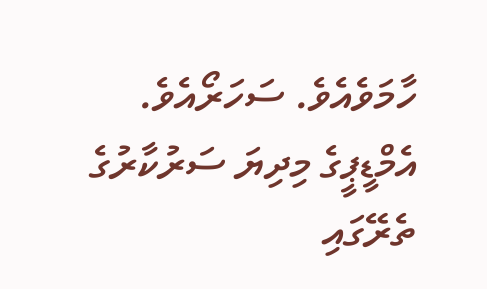ހާމަވެއެވެ. ސަހަރޯއެވެ.
އެމްޑީޕީގެ މިދިޔަ ސަރުކާރުގެ ތެރޭގައި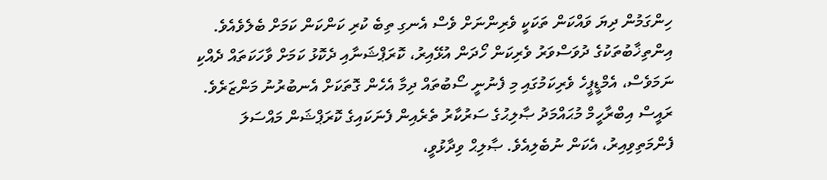ހިންގަމުން ދިޔަ ވައްކަން ތަކަކީ ވެރިންނަށް ވެސް އެނގި ތިބެ ކުރި ކަންކަން ކަމަށް ބެލެވެއެވެ. އިންތިޚާބުތަކުގެ ދުވަސްވަރު ވެރިކަން ހޯދަން އުޅޭއިރު، ކޮރަޕްޝަނާއި ދެކޮޅު ކަމަށް ވާހަކަތައް ދެއްކި ނަމަވެސް، އެމްޑީޕީހެ ވެރިކަމުގައި މި ފެނުނީ ސޯބުތައް ދިމާ އެހެން ގޮތަކަށް އެނބުރުނު މަންޒަރެވެ. ރައީސް އިބްރާހީމް މުޙައްމަދު ޞާލިޙުގެ ސަރުކާރު ތެރެއިން ފެނަކައިގެ ކޮރަޕްޝަން މައްސަލަ ފެންމަތިވިއިރު، އެކަން ނުބެލިއެވެ. ޞާލިޙް ވިދާޅުވީ،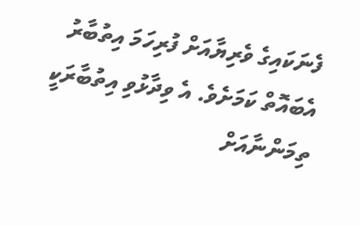ފެނަކައިގެ ވެރިޔާއަށް ފުރިހަމަ އިތުބާރު އެބައޮތް ކަމަށެވެ. އެ ވިދާޅުވި އިތުބާރަކީ ތިމަންނާއަށް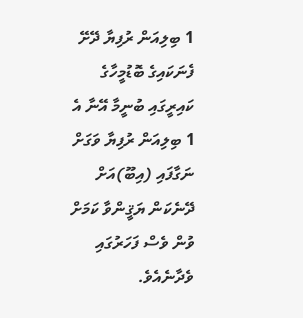1 ބިލިއަން ރުފިޔާ ދޭށޭ ފެނަކައިގެ ބޮޑުމީހާގެ ކައިރީގައި ބުނީމާ އޭނާ އެ 1 ބިލިއަން ރުފިޔާ ވަގަށް ނަގާފައި (އިބޫ)އަށް ދޭނެކަން ޔަޤީންވާ ކަމަށް ވުން ވެސް ފަހަރުގައި ވެދާނެއެވެ.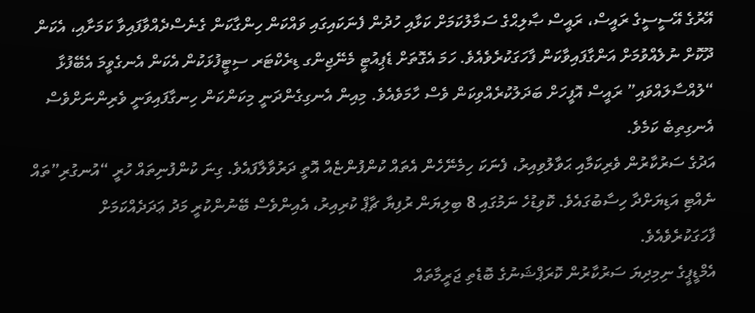އޭރުގެ އޭސީސީގެ ރައީސް، ރައީސް ޞާލިޙްގެ ސަމާލުކަމަށް ކަޅާއި ހުދުން ފެނަކައިގައި ވައްކަން ހިންގާކަން ގެނެސްދެއްވާފައިވާ ކަމަށާއި، އެކަން ދޫކޮށް ނުލެއްވުމަށް އަންގާފައިވާކަން ފާހަގަކުރެވެއެވެ. ހަމަ އެގޮތަށް ޑެޕިއުޓީ މެނޭޖިންގ ޑިރެކްޓަރ ސިޓީފުޅަކުން އެކަން އެނގެވީމަ އެބޭފުޅާ “ލުއްސާލައްވައި” ރައީސް އޮފީހަށް ބަދަލުކުރެއްވިކަން ވެސް ހާމަވެއެވެ. މިއިން އެނގިގެންދަނީ މިކަންކަން ހިނގާފައިވަނީ ވެރިންނަށްވެސް އެނގިތިބެ ކަމެވެ.
އަދުގެ ސަރުކާރުން ވެރިކަމާއި ޙަވާލުވިއިރު، ފެނަކަ ހިމެނޭހެން އެތައް ކުންފުންޏެއް އޮތީ ދަރުވާލާފައެވެ. ގިނަ ކުންފުނިތައް ހުރީ “އުނގުރި”ތައް ނެއްޓި އަޑިޔަށްދާ ހިސާބުގައެވެ. ކޮވިޑުހެ ނަމުގައި 8 ބިލިޔަން ރުފިޔާ ޗާޕް ކުރިއިރު، އެއިންވެސް ބޭނުންކުރީ މަދު ޢަދަދެއްކަމަށް ފާހަގަކުރެވެއެވެ.
އެމްޑީޕީގެ ނިމިދިޔަ ސަރުކާރުން ކޮރަޕްޝަނުގެ ބޮޑެތި ޖަރީމާތައް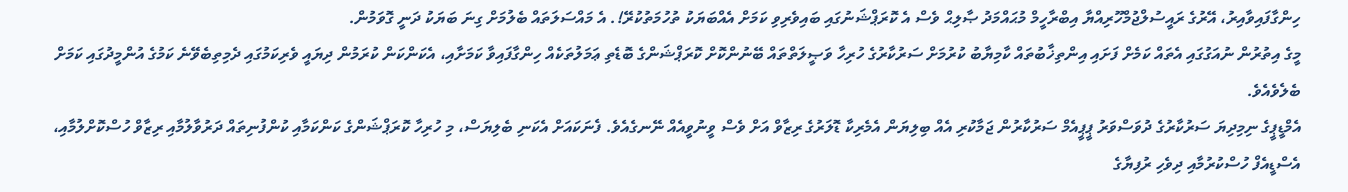ހިންގާފައިވާއިރު، އޭރުގެ ރައީސުލްޖުމްހޫރިއްޔާ އިބްރާހީމް މުޙައްމަދު ޞާލިޙް ވެސް އެ ކޮރަޕްޝަނުގައި ބައިވެރިވި ކަމަށް އެއްބަޔަކު ތުހުމަތުކުރޭ!. އެ މައްސަލަތައް ބެލުމަށް ގިނަ ބަޔަކު ދަނީ ގޮވަމުން.
މީގެ އިތުރުން ނުއަގުގައި އެތައް ކަމެށް ފަށައި އިންތިޚާބުތައް ކާމިޔާބު ކުރުމަށް ސަރުކާރުގެ ހުރިހާ ވަޞީލަތްތައް ބޭނުންކޮށް ކޮރަޕްޝަންގެ ބޮޑެތި ޢަމަލުތަކެއް ހިންގާފައިވާ ކަމަށާއި، އެކަންކަން ކުރަމުން ދިޔައީ ވެރިކަމުގައި ދެމިތިބެވޭނެ ކަމުގެ އުންމީދުގައި ކަމަށް ބެލެވެއެވެ.
އެމްޑީޕީގެ ނިމިދިޔަ ސަރުކާރުގެ ދުވަސްވަރު ޕީޕީއެމް ސަރުކާރުން ޖަމާކުރި އެއް ބިލިޔަން އެމެރިކާ ޑޮލަރުގެ ރިޒާވް އަށް ވެސް ވީނުވީއެއް ނޭނގެއެވެ. ފެނަކައަށް އެކަނި ބެލިޔަސް، މި ހުރިހާ ކޮރަޕްޝަންގެ ކަންކަމާއި ކުންފުނިތައް ދަރުވާލުމާއި ރިޒާވް ހުސްކޮށްލުމާއި، އެސްޑީއެފް ހުސްކުރުމާއި ދިވެހި ރުފިޔާގެ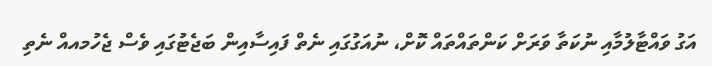އަގު ވައްޓާލުމާއި ނުކަތާ ވަރަށް ކަންތައްތައް ކޮށް، ނުއަގުގައި ނެތް ފައިސާއިން ބަޖެޓުގައި ވެސް ޖެހުމއއް ނެތި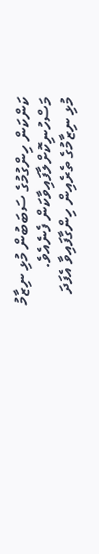ކަންކަން ހިންގުމުގެ ސަބަބުން މުޅި ނިޒާމު މަސްހުނިކޮށްލާފައިވާކަން ފެނެއެވެ.
މުޅި ނިޒާމުގެ ތެރެއިން ހިންގާފައިވާ އެފަދަ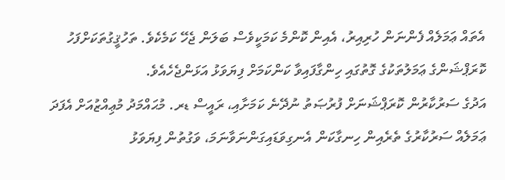އެތައް ޢަމަލެއް ފެންނަން ހުރިއިރު، އެއިން ކޮންމެ ކަމަކީވެސް ބަލަން ޖެހޭ ކަމެކެވެ. ތަހުޤީގުތަކަށްފަހު ކޮރަޕްޝަންގެ ޢަމަލުތަކުގެ ގޮތުގައި ހިންގާފައިވާ ކަންކަމަށް ފިޔަވަޅު އަޅަންޖެހެއެވެ.
އަދުގެ ސަރުކާރުން ކޮރަޕްޝަނަށް ފުރުޞަތު ނުދޭނެ ކަމަށާއި، ރައީސް ޑރ. މުޙައްމަދު މުޢިއްޒުއަށް އެފަދަ ޢަމަލެއް ސަރުކާރުގެ ތެރެއިން ހިނގާކަން އެނގިވަޑައިގަންނަވާނަމަ، ވަގުތުން ފިޔަވަޅު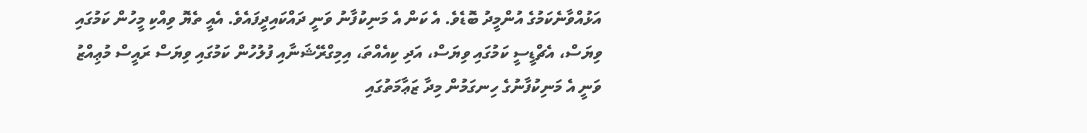އަޅުއްވާނެކަމުގެ އުންމީދު ބޮޑެވެ. އެ ކަން އެ މަނިކުފާނު ވަނީ ދައްކައިދީފައެވެ. އެއީ ތެޔޮ ވިއްކި މީހުން ކަމުގައި ވިޔަސް، އެޗްޑީސީ ކަމުގައި ވިޔަސް، އަދި ކިއެއްތަ، އިމިގްރޭޝަނާއި ފުލުހުން ކަމުގައި ވިޔަސް ރައީސް މުޢިއްޒު ވަނީ އެ މަނިކުފާނުގެ ހިނގަމުން މިދާ ޒަޢާމަތުގައި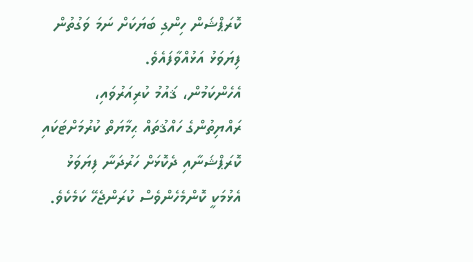ކޮރަޕްޝަން ހިންގި ބަޔަކަށް ނަމަ ވަގުތުން ފިޔަވަޅު އަޅުއްވާފައެވެ.
އެހެންކަމުން، ޤައުމު ކުރިއަރުވައި، ރައްޔިތުންގެ ހައްޤުތައް ޙިމާޔަތް ކުރުމަށްޓަކައި ކޮރަޕްޝަނާއި ދެކޮޅަށް ހަރުދަނާ ފިޔަވަޅު އެޅުމަކީ ކޮންމެހެންވެސް ކުރަންޖެހޭ ކަމެކެވެ.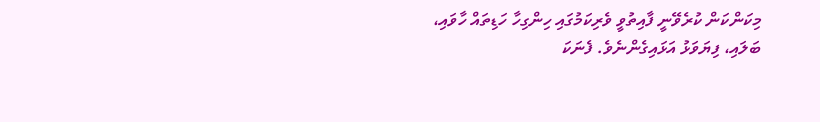މިކަންކަން ކުރެވޭނީ ފާއިތުވީ ވެރިކަމުގައި ހިންގިހާ ހަޑިތައް ހާވައި، ބަލައި، ފިޔަވަޅު އަޅައިގެންނެވެ. ފެނަކަ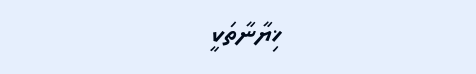ޚިޔާނާތަކީ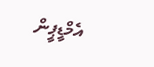އެމްޑީޕީން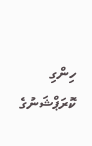ހިންގި ކޮރަޕްޝަނުގެ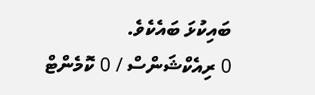ބައިކުޅަ ބައެކެވެ.
0 ރިއެކްޝަންސް / 0 ކޮމެންޓް